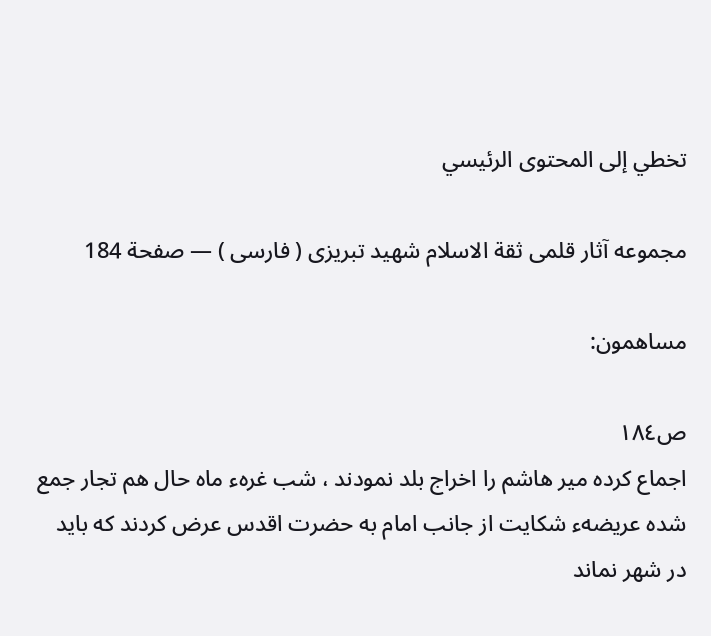تخطي إلى المحتوى الرئيسي

مجموعه آثار قلمى ثقة الاسلام شهيد تبريزى ( فارسى ) — صفحة 184

مساهمون:

ص١٨٤
اجماع كرده مير هاشم را اخراج بلد نمودند ، شب غرهء ماه حال هم تجار جمع شده عريضهء شكايت از جانب امام به حضرت اقدس عرض كردند كه بايد در شهر نماند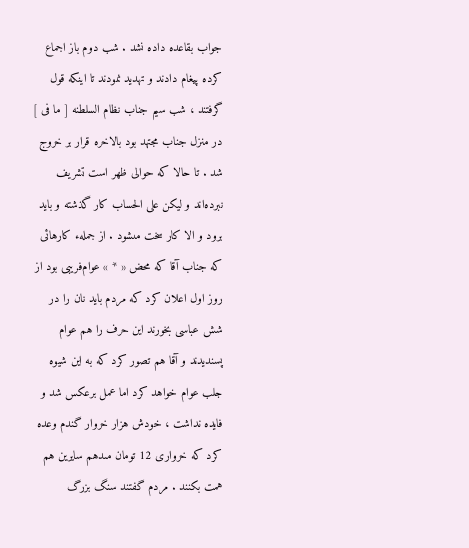جواب بقاعده داده نشد . شب دوم باز اجماع كرده پيغام دادند و تهديد نمودند تا اينكه قول گرفتند ، شب سيم جناب نظام السلطنه [ ما فى ] در منزل جناب مجتهد بود بالاخره قرار بر خروج شد . تا حالا كه حوالى ظهر است تشريف نبرده‌اند و ليكن على الحساب كار گذشته و بايد برود و الا كار سخت مىشود . از جملهء كارهائى كه جناب آقا كه محض « * » عوام‌فريبى بود از روز اول اعلان كرد كه مردم بايد نان را در شش عباسى بخورند اين حرف را هم عوام پسنديدند و آقا هم تصور كرد كه به اين شيوه جلب عوام خواهد كرد اما عمل برعكس شد و فايده نداشت ، خودش هزار خروار گندم وعده كرد كه خروارى 12 تومان مىدهم سايرين هم همت بكنند . مردم گفتند سنگ بزرگ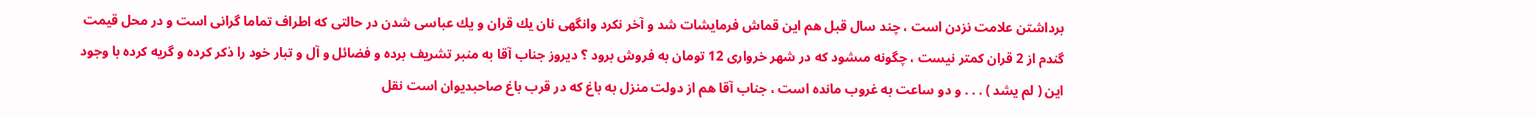برداشتن علامت نزدن است ، چند سال قبل هم اين قماش فرمايشات شد و آخر نكرد وانگهى نان يك قران و يك عباسى شدن در حالتى كه اطراف تماما گرانى است و در محل قيمت گندم از 2 قران كمتر نيست ، چگونه مىشود كه در شهر خروارى 12 تومان به فروش برود ؟ ديروز جناب آقا به منبر تشريف برده و فضائل و آل و تبار خود را ذكر كرده و گريه كرده با وجود اين ( لم يشد ) . . . و دو ساعت به غروب مانده است ، جناب آقا هم از دولت منزل به باغ كه در قرب باغ صاحبديوان است نقل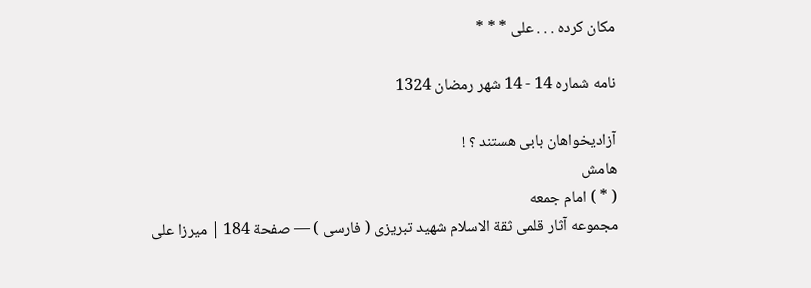مكان كرده . . . على * * *

نامه شماره 14 - 14 شهر رمضان 1324

آزاديخواهان بابى هستند ؟ !
هامش
( * ) امام جمعه
مجموعه آثار قلمى ثقة الاسلام شهيد تبريزى ( فارسى ) — صفحة 184 | ميرزا على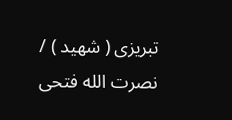تبريزى ( شهيد ) / نصرت الله فتحى